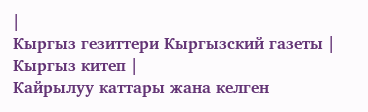|
Кыргыз гезиттери Кыргызский газеты |
Кыргыз китеп |
Кайрылуу каттары жана келген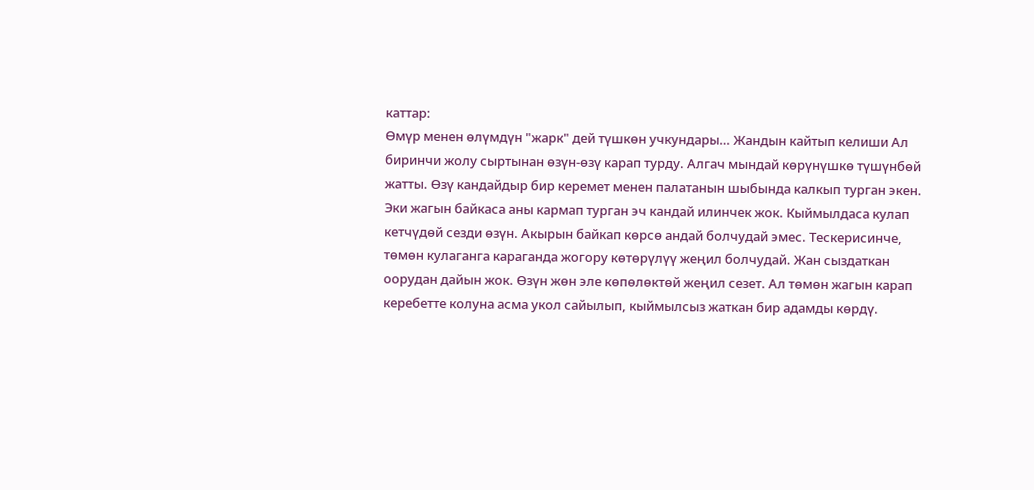каттар:
Өмүр менен өлүмдүн "жарк" дей түшкөн учкундары… Жандын кайтып келиши Ал биринчи жолу сыртынан өзүн-өзү карап турду. Алгач мындай көрүнүшкө түшүнбөй жатты. Өзү кандайдыр бир керемет менен палатанын шыбында калкып турган экен. Эки жагын байкаса аны кармап турган эч кандай илинчек жок. Кыймылдаса кулап кетчүдөй сезди өзүн. Акырын байкап көрсө андай болчудай эмес. Тескерисинче, төмөн кулаганга караганда жогору көтөрүлүү жеңил болчудай. Жан сыздаткан оорудан дайын жок. Өзүн жөн эле көпөлөктөй жеңил сезет. Ал төмөн жагын карап керебетте колуна асма укол сайылып, кыймылсыз жаткан бир адамды көрдү.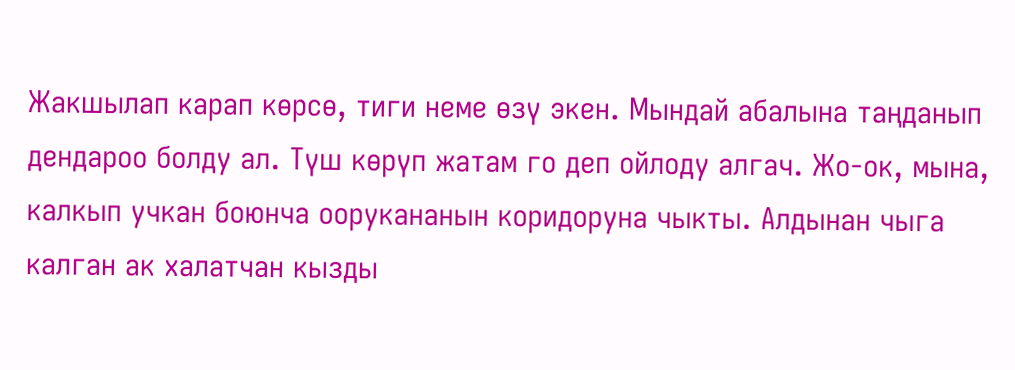Жакшылап карап көрсө, тиги неме өзү экен. Мындай абалына таңданып дендароо болду ал. Түш көрүп жатам го деп ойлоду алгач. Жо-ок, мына, калкып учкан боюнча оорукананын коридоруна чыкты. Алдынан чыга калган ак халатчан кызды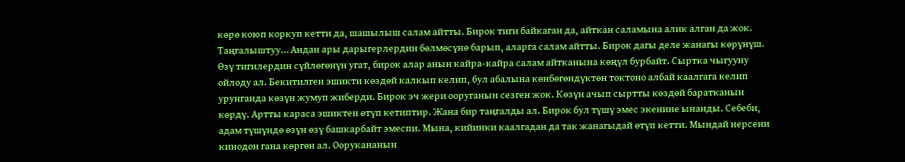көрө коюп коркуп кетти да, шашылыш салам айтты. Бирок тиги байкаган да, айткан саламына алик алган да жок. Таңгалыштуу… Андан ары дарыгерлердин бөлмөсүнө барып, аларга салам айтты. Бирок дагы деле жанагы көрүнүш. Өзү тигилердин сүйлөгөнүн угат, бирок алар анын кайра-кайра салам айтканына көңүл бурбайт. Сыртка чыгууну ойлоду ал. Бекитилген эшикти көздөй калкып келип, бул абалына көнбөгөндүктөн токтоно албай каалгага келип урунганда көзүн жумуп жиберди. Бирок эч жери ооруганын сезген жок. Көзүн ачып сыртты көздөй баратканын көрдү. Артты караса эшиктен өтүп кетиптир. Жана бир таңгалды ал. Бирок бул түшү эмес экенине ынанды. Себеби, адам түшүндө өзүн өзү башкарбайт эмеспи. Мына, кийинки каалгадан да так жанагыдай өтүп кетти. Мындай нерсени кинодон гана көргөн ал. Оорукананын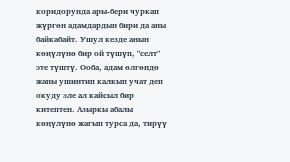коридорунда ары-бери чуркап жүргөн адамдардын бири да аны байкабайт. Ушул кезде анын көңүлүнө бир ой түшүп, "селт" эте түштү. Ооба, адам өлгөндө жаны ушинтип калкып учат деп окуду эле ал кайсыл бир китептен. Азыркы абалы көңүлүнө жагып турса да, тирүү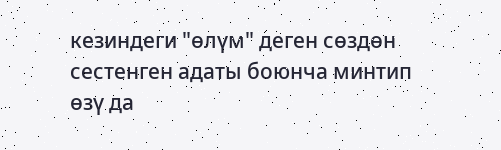кезиндеги "өлүм" деген сөздөн сестенген адаты боюнча минтип өзү да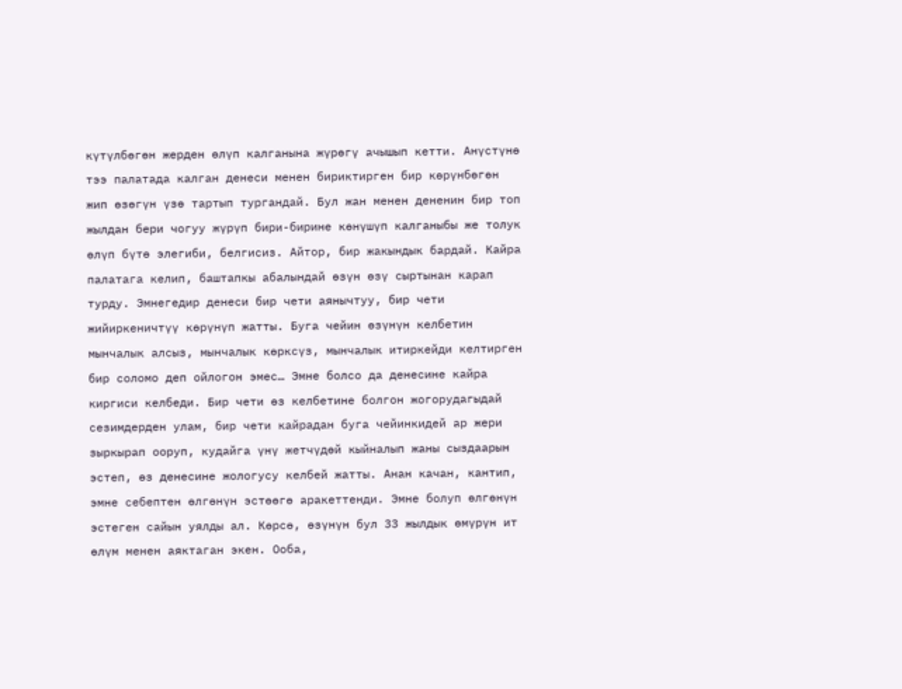күтүлбөгөн жерден өлүп калганына жүрөгү ачышып кетти. Анүстүнө тээ палатада калган денеси менен бириктирген бир көрүнбөгөн жип өзөгүн үзө тартып тургандай. Бул жан менен дененин бир топ жылдан бери чогуу жүрүп бири-бирине көнүшүп калганыбы же толук өлүп бүтө элегиби, белгисиз. Айтор, бир жакындык бардай. Кайра палатага келип, баштапкы абалындай өзүн өзү сыртынан карап турду. Эмнегедир денеси бир чети аянычтуу, бир чети жийиркеничтүү көрүнүп жатты. Буга чейин өзүнүн келбетин мынчалык алсыз, мынчалык көрксүз, мынчалык итиркейди келтирген бир соломо деп ойлогон эмес… Эмне болсо да денесине кайра киргиси келбеди. Бир чети өз келбетине болгон жогорудагыдай сезимдерден улам, бир чети кайрадан буга чейинкидей ар жери зыркырап ооруп, кудайга үнү жетчүдөй кыйналып жаны сыздаарын эстеп, өз денесине жологусу келбей жатты. Анан качан, кантип, эмне себептен өлгөнүн эстөөгө аракеттенди. Эмне болуп өлгөнүн эстеген сайын уялды ал. Көрсө, өзүнүн бул 33 жылдык өмүрүн ит өлүм менен аяктаган экен. Ооба,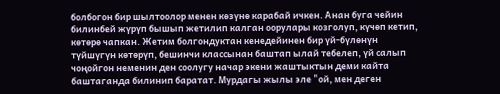болбогон бир шылтоолор менен көзүнө карабай ичкен. Анан буга чейин билинбей жүрүп бышып жетилип калган оорулары козголуп, күчөп кетип, көтөрө чапкан. Жетим болгондуктан кенедейинен бир үй-бүлөнүн түйшүгүн көтөрүп, бешинчи классынан баштап ылай тебелеп, үй салып чоңойгон неменин ден соолугу начар экени жаштыктын деми кайта баштаганда билинип баратат. Мурдагы жылы эле "ой, мен деген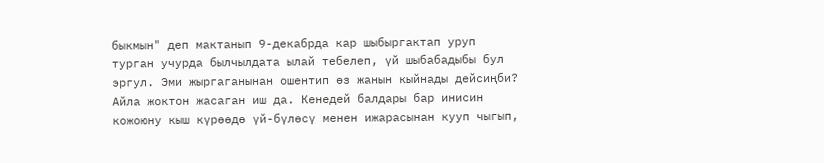быкмын" деп мактанып 9-декабрда кар шыбыргактап уруп турган учурда былчылдата ылай тебелеп, үй шыбабадыбы бул эргул. Эми жыргаганынан ошентип өз жанын кыйнады дейсиңби? Айла жоктон жасаган иш да. Кенедей балдары бар инисин кожоюну кыш күрөөдө үй-бүлөсү менен ижарасынан кууп чыгып,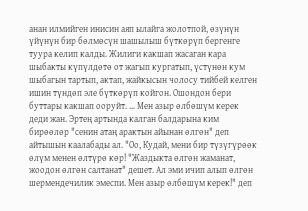анан илмийген инисин аяп ылайга жолотпой, өзүнүн үйүнүн бир бөлмөсүн шашылыш бүткөрүп бергенге туура келип калды. Жилиги какшап жасаган кара шыбакты күпүлдөтө от жагып кургатып, үстүнөн кум шыбагын тартып, актап, жайкысын чолосу тийбей келген ишин түндөп эле бүткөрүп койгон. Ошондон бери буттары какшап ооруйт. … Мен азыр өлбөшүм керек деди жан. Эртең артында калган балдарына ким бирөөлөр "сенин атаң арактын айынан өлгөн" деп айтышын каалабады ал. "Оо, Кудай, мени бир түзүгүрөөк өлүм менен өлтүрө көр! "Жаздыкта өлгөн жаманат, жоодон өлгөн салтанат" дешет. Ал эми ичип алып өлгөн шермендечилик эмеспи. Мен азыр өлбөшүм керек!" деп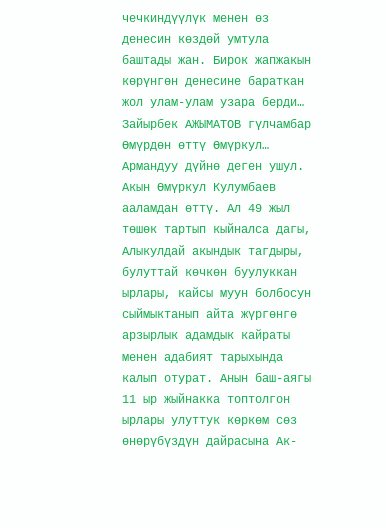чечкиндүүлүк менен өз денесин көздөй умтула баштады жан. Бирок жапжакын көрүнгөн денесине бараткан жол улам-улам узара берди… Зайырбек АЖЫМАТОВ гүлчамбар Өмүрдөн өттү Өмүркул… Армандуу дүйнө деген ушул. Акын Өмүркул Кулумбаев ааламдан өттү. Ал 49 жыл төшөк тартып кыйналса дагы, Алыкулдай акындык тагдыры, булуттай көчкөн буулуккан ырлары, кайсы муун болбосун сыймыктанып айта жүргөнгө арзырлык адамдык кайраты менен адабият тарыхында калып отурат. Анын баш-аягы 11 ыр жыйнакка топтолгон ырлары улуттук көркөм сөз өнөрүбүздүн дайрасына Ак-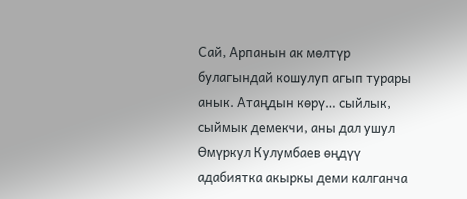Сай, Арпанын ак мөлтүр булагындай кошулуп агып турары анык. Атаңдын көрү… сыйлык, сыймык демекчи, аны дал ушул Өмүркул Кулумбаев өңдүү адабиятка акыркы деми калганча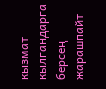кызмат кылгандарга берсең жарашпайт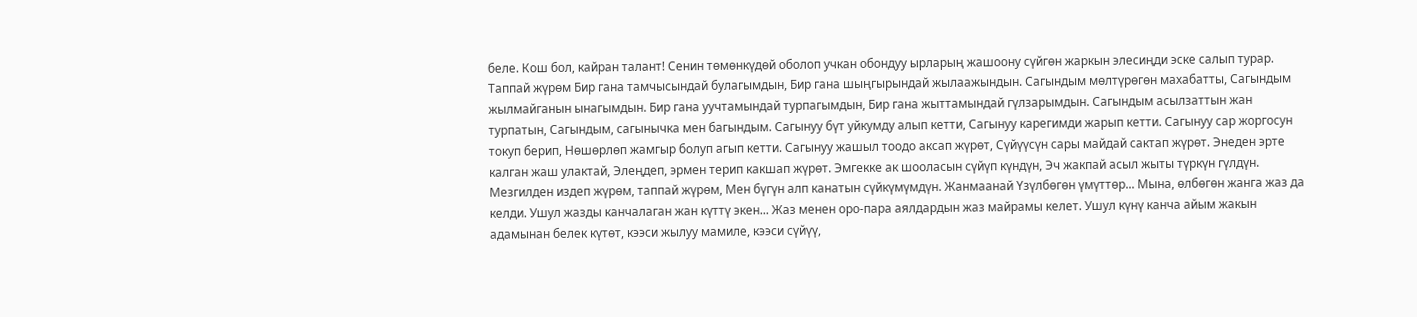беле. Кош бол, кайран талант! Сенин төмөнкүдөй оболоп учкан обондуу ырларың жашоону сүйгөн жаркын элесиңди эске салып турар. Таппай жүрөм Бир гана тамчысындай булагымдын, Бир гана шыңгырындай жылаажындын. Сагындым мөлтүрөгөн махабатты, Сагындым жылмайганын ынагымдын. Бир гана уучтамындай турпагымдын, Бир гана жыттамындай гүлзарымдын. Сагындым асылзаттын жан турпатын, Сагындым, сагынычка мен багындым. Сагынуу бүт уйкумду алып кетти, Сагынуу карегимди жарып кетти. Сагынуу сар жоргосун токуп берип, Нөшөрлөп жамгыр болуп агып кетти. Сагынуу жашыл тоодо аксап жүрөт, Сүйүүсүн сары майдай сактап жүрөт. Энеден эрте калган жаш улактай, Элеңдеп, эрмен терип какшап жүрөт. Эмгекке ак шооласын сүйүп күндүн, Эч жакпай асыл жыты түркүн гүлдүн. Мезгилден издеп жүрөм, таппай жүрөм, Мен бүгүн алп канатын сүйкүмүмдүн. Жанмаанай Үзүлбөгөн үмүттөр... Мына, өлбөгөн жанга жаз да келди. Ушул жазды канчалаган жан күттү экен... Жаз менен оро-пара аялдардын жаз майрамы келет. Ушул күнү канча айым жакын адамынан белек күтөт, кээси жылуу мамиле, кээси сүйүү,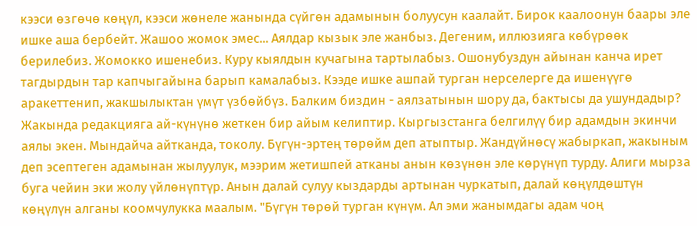кээси өзгөчө көңүл, кээси жөнеле жанында сүйгөн адамынын болуусун каалайт. Бирок каалоонун баары эле ишке аша бербейт. Жашоо жомок эмес... Аялдар кызык эле жанбыз. Дегеним, иллюзияга көбүрөөк берилебиз. Жомокко ишенебиз. Куру кыялдын кучагына тартылабыз. Ошонубуздун айынан канча ирет тагдырдын тар капчыгайына барып камалабыз. Кээде ишке ашпай турган нерселерге да ишенүүгө аракеттенип, жакшылыктан үмүт үзбөйбүз. Балким биздин - аялзатынын шору да, бактысы да ушундадыр? Жакында редакцияга ай-күнүнө жеткен бир айым келиптир. Кыргызстанга белгилүү бир адамдын экинчи аялы экен. Мындайча айтканда, токолу. Бүгүн-эртең төрөйм деп атыптыр. Жандүйнөсү жабыркап, жакыным деп эсептеген адамынан жылуулук, мээрим жетишпей атканы анын көзүнөн эле көрүнүп турду. Алиги мырза буга чейин эки жолу үйлөнүптүр. Анын далай сулуу кыздарды артынан чуркатып, далай көңүлдөштүн көңүлүн алганы коомчулукка маалым. "Бүгүн төрөй турган күнүм. Ал эми жанымдагы адам чоң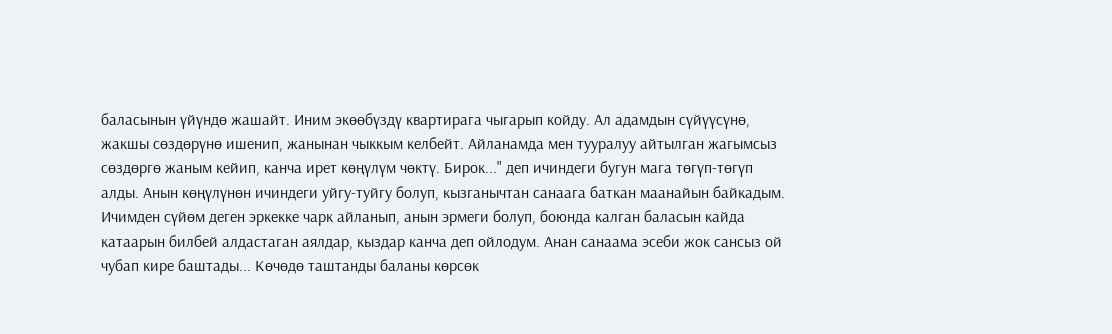баласынын үйүндө жашайт. Иним экөөбүздү квартирага чыгарып койду. Ал адамдын сүйүүсүнө, жакшы сөздөрүнө ишенип, жанынан чыккым келбейт. Айланамда мен тууралуу айтылган жагымсыз сөздөргө жаным кейип, канча ирет көңүлүм чөктү. Бирок..." деп ичиндеги бугун мага төгүп-төгүп алды. Анын көңүлүнөн ичиндеги уйгу-туйгу болуп, кызганычтан санаага баткан маанайын байкадым. Ичимден сүйөм деген эркекке чарк айланып, анын эрмеги болуп, боюнда калган баласын кайда катаарын билбей алдастаган аялдар, кыздар канча деп ойлодум. Анан санаама эсеби жок сансыз ой чубап кире баштады... Көчөдө таштанды баланы көрсөк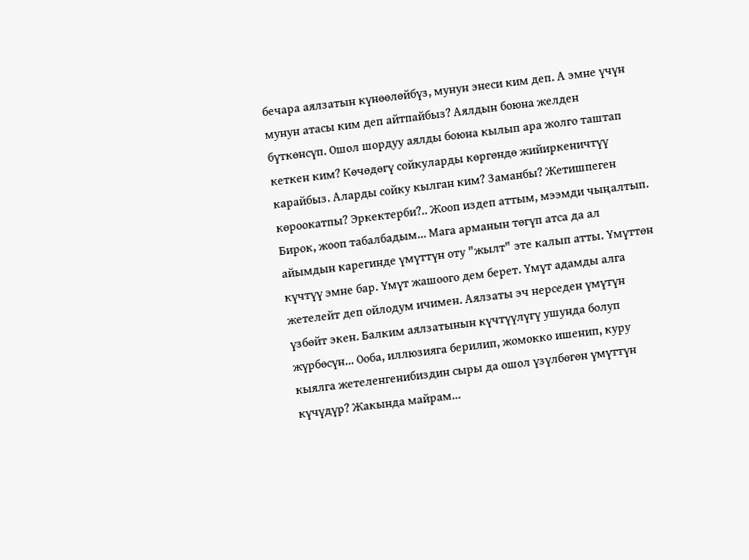бечара аялзатын күнөөлөйбүз, мунун энеси ким деп. А эмне үчүн мунун атасы ким деп айтпайбыз? Аялдын боюна желден бүткөнсүп. Ошол шордуу аялды боюна кылып ара жолго таштап кеткен ким? Көчөдөгү сойкуларды көргөндө жийиркеничтүү карайбыз. Аларды сойку кылган ким? Заманбы? Жетишпеген көроокатпы? Эркектерби?.. Жооп издеп аттым, мээмди чыңалтып. Бирок, жооп табалбадым... Мага арманын төгүп атса да ал айымдын карегинде үмүттүн оту "жылт" эте калып атты. Үмүттөн күчтүү эмне бар. Үмүт жашоого дем берет. Үмүт адамды алга жетелейт деп ойлодум ичимен. Аялзаты эч нерседен үмүтүн үзбөйт экен. Балким аялзатынын күчтүүлүгү ушунда болуп жүрбөсүн... Ооба, иллюзияга берилип, жомокко ишенип, куру кыялга жетеленгенибиздин сыры да ошол үзүлбөгөн үмүттүн күчүдүр? Жакында майрам...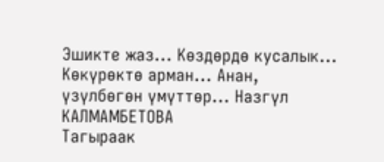Эшикте жаз... Көздөрдө кусалык... Көкүрөктө арман... Анан, үзүлбөгөн үмүттөр... Назгүл КАЛМАМБЕТОВА
Тагыраак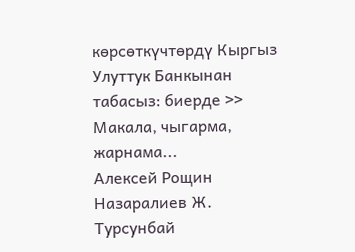көрсөткүчтөрдү Кыргыз Улуттук Банкынан табасыз: биерде >> Макала, чыгарма, жарнама...
Алексей Рощин
Назаралиев Ж.
Турсунбай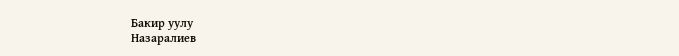Бакир уулу
Назаралиев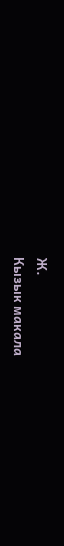Ж.
Кызык макала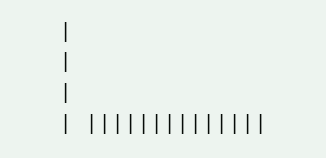|
|
|
| ||||||||||||||